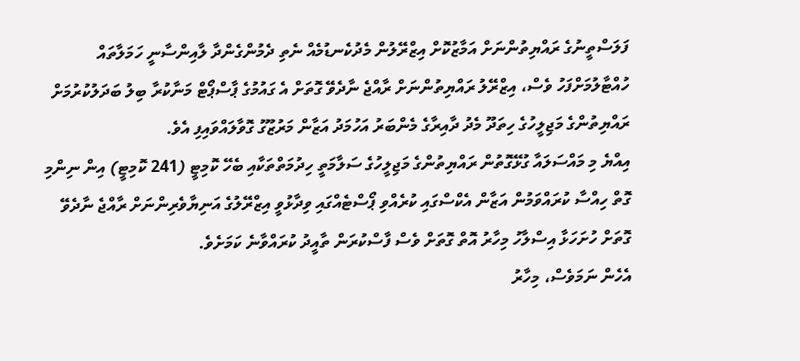ފަލަސްތީނުގެ ރައްޔިތުންނަށް އަމާޒުކޮށް އިޒްރޭލުން މެދުކެނޑުމެއް ނެތި ދެމުންގެންދާ ލާއިންސާނީ ހަމަލާތައް ހުއްޓާލުމަށްފަހު ވެސް، އިޒްރޭލު ރައްޔިތުންނަށް ރާއްޖެ ނާދެވޭ ގޮތަށް އެ ގައުމުގެ ޕާސްޕޯޓް މަނާކުރާ ބިލު ބަދަލުކުރުމަށް ރައްޔިތުންގެ މަޖިލީހުގެ ހިތަދޫ މެދު ދާއިރާގެ މެންބަރު އަހުމަދު އަޒާން މަރުޒޫގު ގޮވާލައްވައިފި އެވެ.
އިއްޔެ މި މައްސަލައާ ގުޅޭގޮތުން ރައްޔިތުންގެ މަޖިލީހުގެ ސަލާމަތީ ހިދުމަތްތަކާއި ބެހޭ ކޮމިޓީ (241 ކޮމިޓީ) އިން ނިންމި ގޮތް ހިއްސާ ކުރައްވަމުން އަޒާން އެކްސްގައި ކުރެއްވި ޕޯސްޓެއްގައި ވިދާޅުވީ އިޒްރޭލުގެ އަނިޔާވެރިންނަށް ރާއްޖެ ނާދެވޭ ގޮތަށް ހުށަހަޅާ އިސްލާހު މިހާރު އޮތް ގޮތަށް ވެސް ފާސްކުރަން ތާއީދު ކުރައްވާނެ ކަމަށެވެ.
އެހެން ނަމަވެސް، މިހާރު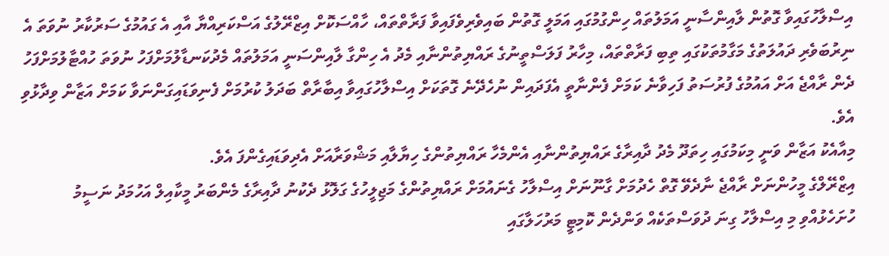އިސްލާހުގައިވާ ގޮތުން ލާއިންސާނީ އަމަލުތައް ހިންގުމުގައި އަމަލީ ގޮތުން ބައިވެރިވެފައިވާ ފަރާތްތައް، ހާއްސަކޮށް އިޒްރޭލުގެ އަސްކަރިއްޔާ އާއި އެ ގައުމުގެ ސަރުކާރު ނުވަތަ އެ ނިރުބަވެރި ދައުލަތުގެ މަގާމުތަކުގައި ތިބި ފަރާތްތައް، މިހާރު ފަލަސްތީނުގެ ރައްޔިތުންނާއި މެދު އެ ހިންގާ ލާއިންސަނީ އަމަލުތައް މެދުކަނޑާލުމަށްފަހު ނުވަތަ ހުއްޓާލުމަށްފަހު ދެން ރާއްޖެ އަށް އައުމުގެ ފުރުސަތު ފަހިވާނެ ކަމަށް ފެންނާތީ އެފަދައިން ނުހެދޭނެ ގޮތަކަށް އިސްލާހުގައިވާ އިބާރާތް ބަދަލު ކުރުމަށް ފެނިވަޑައިގަންނަވާ ކަމަށް އަޒާން ވިދާޅުވި އެވެ.
މިއާއެކު އަޒާން ވަނީ މިކަމުގައި ހިތަދޫ މެދު ދާއިރާގެ ރައްޔިތުންނާއި އެންމެހާ ރައްޔިތުންގެ ހިޔާލާއި މަޝްވަރާއަށް އެދިވަޑައިގެންފަ އެވެ.
އިޒްރޭލްގެ މީހުންނަށް ރާއްޖެ ނާދެވޭ ގޮތް ހެދުމަށް ގާނޫނަށް އިސްލާހު ގެނައުމަށް ރައްޔިތުންގެ މަޖިލީހުގެ ގަލޮޅު ދެކުނު ދާއިރާގެ މެންބަރު މީކާއިލް އަހުމަދު ނަސީމު ހުށަހެޅުއްވި މި އިސްލާހު ގިނަ ދުވަސްތަކެއް ވަންދެން ކޮމިޓީ މަރުހަލާގައި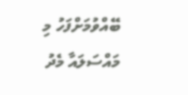ބޭއްވުމަށްފަހު މި މައްސަލައާ މެދު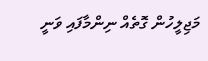މަޖިލީހުން ގޮތެއް ނިންމާފައި ވަނީ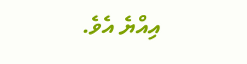އިއްޔެ އެވެ.